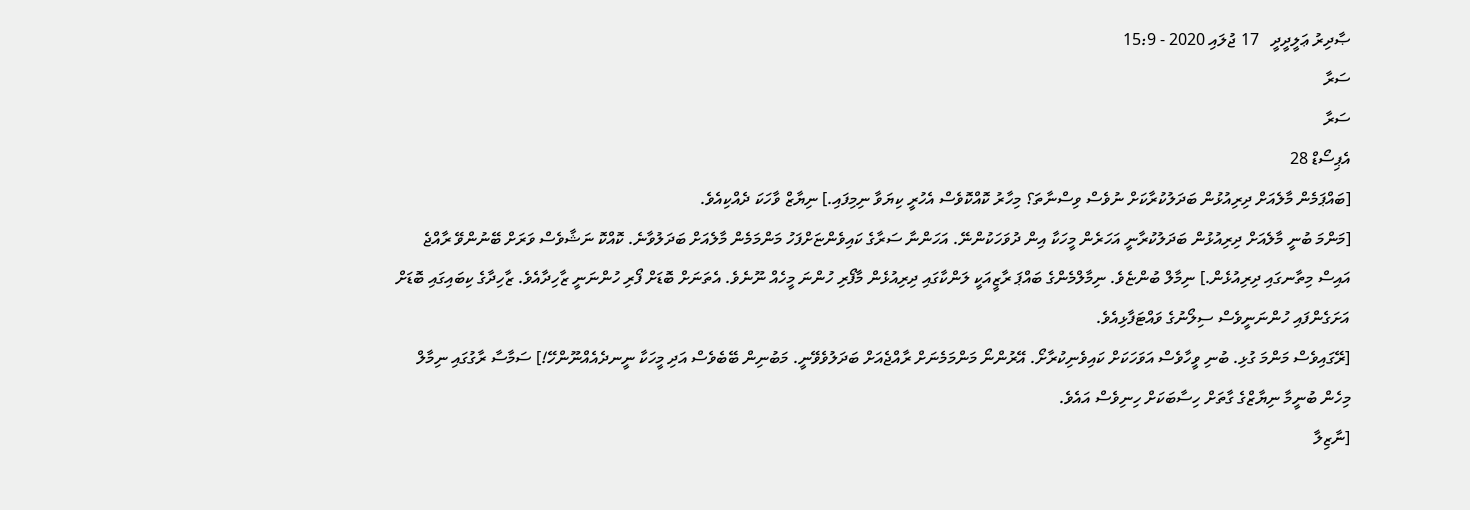ޞާދިރު ޢަލީދީދީ   17 ޖުލައި 2020 - 15:9
ސަރާ
ސަރާ
އެޕިސޯޑް 28
[ބައްޕަމެން މާލެއަށް ދިރިއުޅުން ބަދަލުކުރާކަށް ނުވެސް ވިސްނާތަ؟ މިހާރު ކޮއްކޮވެސް އެހުރީ ކިޔަވާ ނިމިފައި.] ނިޔާޒް ވާހަކަ ދެއްކިއެވެ.
[މަންމަ ބުނީ މާލެއަށް ދިރިއުޅުން ބަދަލުކުރާނީ އަހަރެން މީހަކާ އިން ދުވަހަކުންނޭ. އަހަންނާ ސަރާގެ ކައިވެންޏަށްފަހު މަންމަމެން މާލެއަށް ބަދަލުވާނެ. ކޮއްކޮ ނަޝާވެސް ވަރަށް ބޭނުންވޭ ރާއްޖެ އައިސް މިތާނގައި ދިރިއުޅެން.] ނިމާލް ބުންޏެވެ. ނިމާލްމެންގެ ބައްޕަ ރާޒީއަކީ ލަންކާގައި ދިރިއުޅެން މާފޯރި ހުންނަ މީހެއް ނޫނެވެ. އެތަނަށް ބޮޑަށް ފޯރި ހުންނަނީ ޒާހިދާއެވެ. ޒާހިދާގެ ކިބައިގައި ބޮޑަށް އަށަގެންފައި ހުންނަނީވެސް ސިލޯނުގެ ވައްޓަފާޅިއެވެ.
[ރޭގައިވެސް މަންމަ ގުޅި. ބުނި ވީހާވެސް އަވަހަކަށް ކައިވެނިކުރާށޯ. އޭރުންނޯ މަންމަމެނަށް ރާއްޖެއަށް ބަދަލުވެވޭނީ. މަބުނިން ބޭބެވެސް އަދި މީހަކާ ނީނދެއެއްނޫންހޭ!] ސަމާސާ ރާގުގައި ނިމާލް މިހެން ބުނީމާ ނިޔާޒްގެ ގާތަށް ހިސާބަކަށް ހިނިވެސް އައެވެ.
[ނާޒިލާ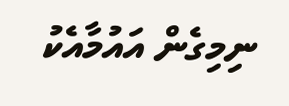ނިމިގެން އައުމާއެކު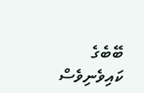ބޭބެގެ ކައިވެނިވެސް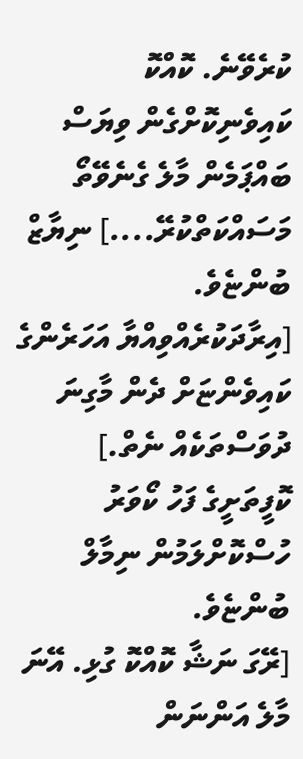ކުރެވޭނެ. ކޮއްކޮ ކައިވެނިކޮށްގެން ވިޔަސް ބައްޕަމެން މާލެ ގެނެވޭތޯ މަސައްކަތްކުރޭ....] ނިޔާޒް ބުންޏެވެ.
[އިރާދަކުރެއްވިއްޔާ އަހަރެންގެ ކައިވެންޏަށް ދެން މާގިނަ ދުވަސްތަކެއް ނެތް.] ކޮފީތަށީގެ ފަހު ކޯވަރު ހުސްކޮށްލަމުން ނިމާލް ބުންޏެވެ.
[ރޭގަ ނަޝާ ކޮއްކޮ ގުޅި. އޭނަ މާލެ އަންނަން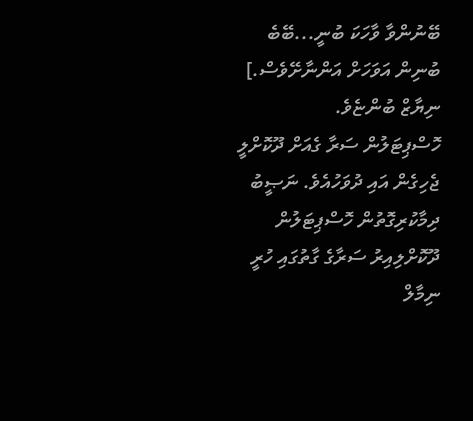ބޭނުންވާ ވާހަކަ ބުނީ...ބޭބެ ބުނިން އަވަހަށް އަންނާށޭވެސް.] ނިޔާޒް ބުންޏެވެ.
ހޮސްޕިޓަލުން ސަރާ ގެއަށް ދޫކޮށްލީ ޖެހިގެން އައި ދުވަހުއެވެ. ނަޞީބު ދިމާކުރިގޮތުން ހޮސްޕިޓަލުން ދޫކޮށްލިއިރު ސަރާގެ ގާތުގައި ހުރީ ނިމާލް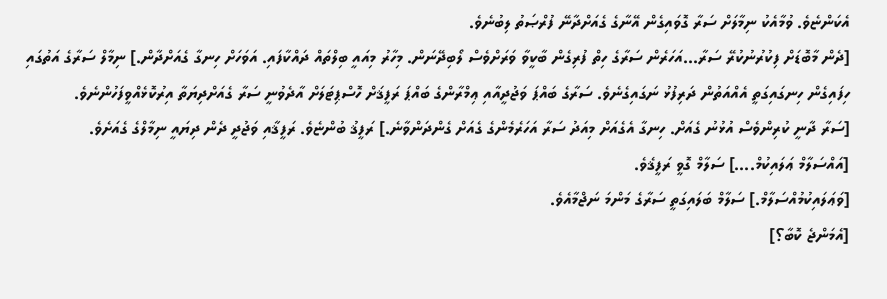އެކަންޏެވެ. ވުމާއެކު ނިމާލަށް ސަރާ ގޮވައިގެން އޭނާގެ ގެއަށްދާނޭ ފުރްޞަތު ލިބުނެވެ.
[ދެން މާބޮޑަށް ފިކުރުނުކުރޭ ސަރާ...އަހަރެން ސަރާގެ ހިތް ފުރިގެން ބާކީވާ ވަރަށްވެސް ލޯބިދޭނަން. މިހާރު މިއައީ ބިލްތައް ދައްކާފައި. އަވަހަށް ހިނގާ ގެއަށްދާން.] ނިމާލް ސަރާގެ އަތުގައި ހިފައިގެން ހިނގައިގަތީ އެއްއަތުން ދަރިފުޅު ނަގައިގެނެވެ. ސަރާގެ ބައްޕަ ވަޖުދީއާއި ޢިމްރާންގެ ބައްޕަ ރަފީޤަށް ހޮސްޕިޓަލަށް އާދެވުނީ ސަރާ ގެއަށްދިޔަތާ އިރުކޮޅެއްވީފަހުންނެވެ.
[ސަރާ ދާނީ ކުރިންވެސް އުޅުނު ގެއަށް. ހިނގާ އެގެއަށް މިއަދު ސަރާ އަހަރެމެންގެ ގެއަށް ގެންދަންވާނެ.] ރަފީޤު ބުންޏެވެ. ރަފީޤާއި ވަޖުދީ ދެން ދިޔައީ ނިމާލްގެ ގެއަށެވެ.
[އައްސަލާމް ޢަލައިކުމް....] ސަލާމް ގޮވީ ރަފީޤެވެ.
[ވަޢަލައިކުމުއްސަލާމް.] ސަލާމް ބަލައިގަތީ ސަރާގެ މަންމަ ނަޖްމާއެވެ.
[އެމަންޖެ ކޮބާ؟]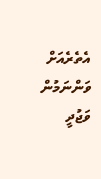އެތެރެއަށް ވަންނަމުން ވަޖުދީ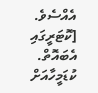އެއްސެވެ.
[ކޮޓަރީގައި އެބައޮތް. ކުޑަމީހާއަށް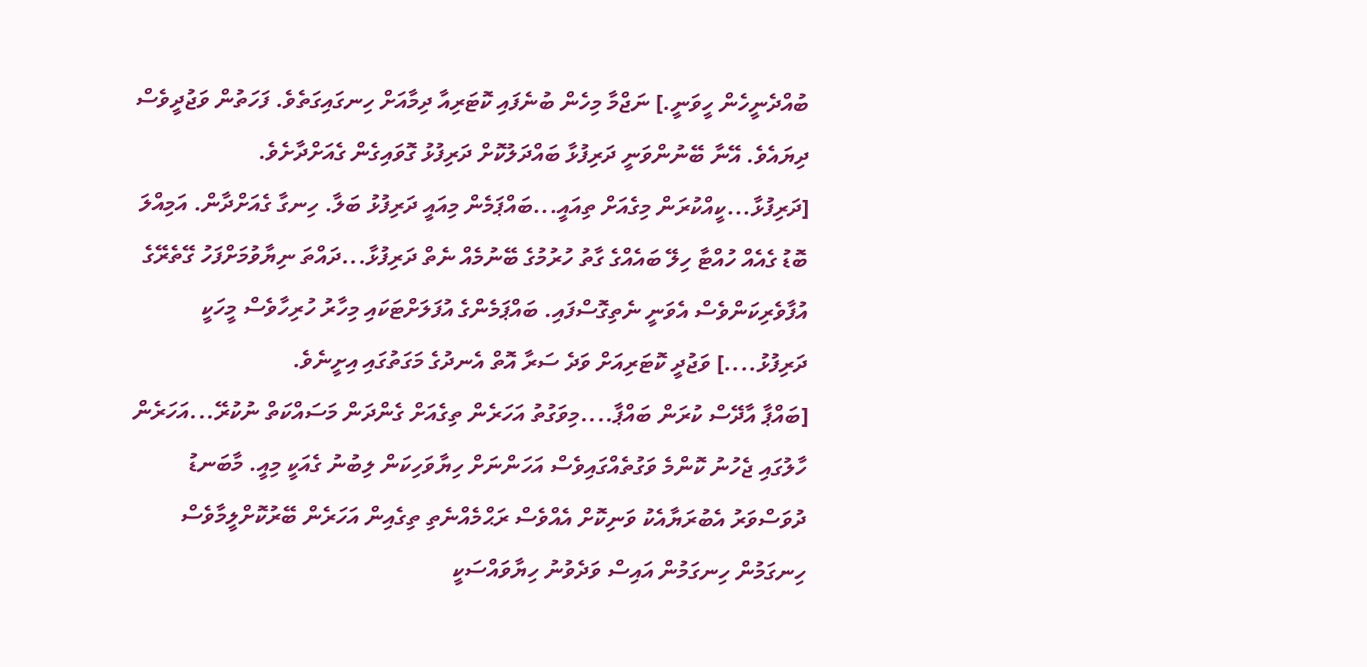ބުއްދެނީހެން ހީވަނީ.] ނަޖްމާ މިހެން ބުނެފައި ކޮޓަރިއާ ދިމާއަށް ހިނގައިގަތެވެ. ފަހަތުން ވަޖުދީވެސް ދިޔައެވެ. އޭނާ ބޭނުންވަނީ ދަރިފުޅާ ބައްދަލުކޮށް ދަރިފުޅު ގޮވައިގެން ގެއަށްދާށެވެ.
[ދަރިފުޅާ...ކީއްކުރަން މިގެއަށް ތިއައީ...ބައްޕަމެން މިއައީ ދަރިފުޅު ބަލާ. ހިނގާ ގެއަށްދާން. އަމިއްލަ ބޮޑު ގެއެއް ހުއްޓާ ހިލޭ ބައެއްގެ ގާތު ހުރުމުގެ ބޭނުމެއް ނެތް ދަރިފުޅާ...ދައްތަ ނިޔާވުމަށްފަހު ގޭތެރޭގެ އުފާވެރިކަންވެސް އެވަނީ ނެތިގޮސްފައި. ބައްޕަމެންގެ އުފަލަށްޓަކައި މިހާރު ހުރިހާވެސް މީހަކީ ދަރިފުޅު....] ވަޖުދީ ކޮޓަރިއަށް ވަދެ ސަރާ އޮތް އެނދުގެ މަގަތުގައި އިށީނެވެ.
[ބައްޕާ އާދޭސް ކުރަން ބައްޕާ....މިވަގުތު އަހަރެން ތިގެއަށް ގެންދަން މަސައްކަތް ނުކުރޭ...އަހަރެން ހާލުގައި ޖެހުނު ކޮންމެ ވަގުތެއްގައިވެސް އަހަންނަށް ހިޔާވަހިކަން ލިބުނު ގެއަކީ މިއީ. މާބަނޑު ދުވަސްވަރު އެބުރަޔާއެކު ވަނިކޮށް އެއްވެސް ރަޙްމެއްނެތި ތިގެއިން އަހަރެން ބޭރުކޮށްލީމާވެސް ހިނގަމުން ހިނގަމުން އައިސް ވަދެވުނު ހިޔާވައްސަކީ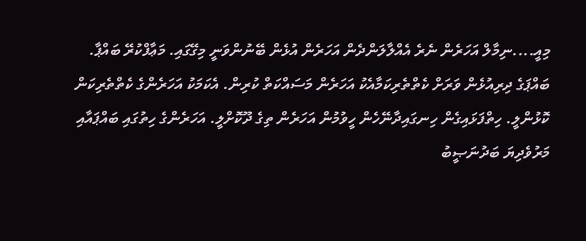މިއީ....ނިމާލް އަހަރެން ނެރެ އެއްލާލަންދެން އަހަރެން އުޅެން ބޭނުންވަނީ މިގޭގައި. މަޢާފްކުރޭ ބައްޕާ. ބައްޕަގެ ދިރިއުޅެން ވަރަށް ކެތްތެރިކަމާއެކު އަހަރެން މަސައްކަތް ކުރިން. އެކަމަކު އަހަރެންގެ ކެތްތެރިކަން ކޮޅުންލީ. ހިތްފަޅައިގެން ހިނގައިދާނޭހެން ހީވުމުން އަހަރެން ތިގެ ދޫކޮށްލީ. އަހަރެންގެ ހިތުގައި ބައްޕައާއި މަރުވެދިޔަ ބަދުނަޞީބު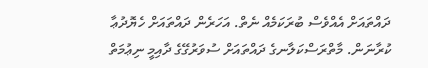ދައްތައަށް އެއްވެސް ބުރަކަމެއް ނެތް. އަހަރެން ދައްތައަށް ހެޔޮދުޢާ ކުރާނަން. މާތްރަސްކަލާނގެ ދައްތައަށް ސުވަރުގޭގެ ދާއިމީ ނިޢުމަތް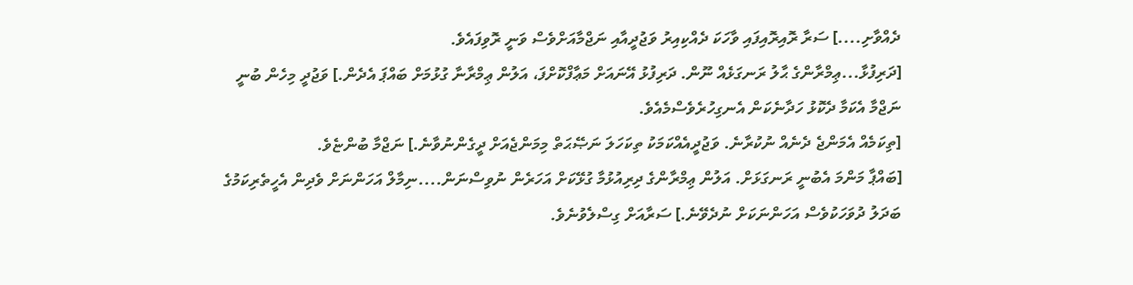ދެއްވާށި....] ސަރާ ރޮއިރޮއިފައި ވާހަކަ ދެއްކިއިރު ވަޖުދީއާއި ނަޖްމާއަށްވެސް ވަނީ ރޮވިފައެވެ.
[ދަރިފުޅާ...ޢިމްރާންގެ ޙާލު ރަނގަޅެއް ނޫން. ދަރިފުޅު އޭނައަށް މަޢާފްކޮށްފަ، އަލުން ޢިމްރާނާ ގުޅުމަށް ބައްޕަ އެދެން.] ވަޖުދީ މިހެން ބުނީ ނަޖްމާ އެކަމާ ދެކޮޅު ހަދާނެކަން އެނގިހުރެވެސްމެއެވެ.
[ތިކަމެއް އެމަންޖެ ދެނެއް ނުކުރާނެ. ވަޖުދީއެއްކަމަކު ތިކަހަލަ ނަޞޭޙަތް މިމަންޖެއަށް ދީގެންނުވާނެ.] ނަޖްމާ ބުންޏެވެ.
[ބައްޕާ މަންމަ އެބުނީ ރަނގަޅަށް. އަލުން ޢިމްރާންގެ ދިރިއުޅުމާ ގުޅޭކަށް އަހަރެން ނުވިސްނަން....ނިމާލް އަހަންނަށް ވެދިން އެހީތެރިކަމުގެ ބަދަލު ދުވަހަކުވެސް އަހަންނަކަށް ނުދެވޭނެ.] ސަރާއަށް ގިސްލެވުނެވެ.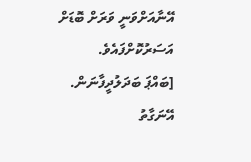އޭނާއަށްވަނީ ވަރަށް ބޮޑަށް އަސަރުކޮށްފައެވެ.
[ބައްޕަ ބަދަލުދީފާނަން. އޭނަގާތު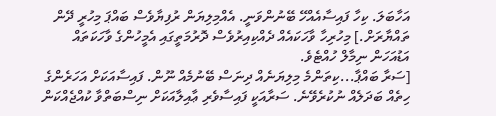އަހާބަލަ. ކިހާ ފައިސާއެއްހޭ ބޭނުންވަނީ. އެއްމިލިޔަން ރުފިޔާވެސް ބައްޕަ މިހުރީ ދޭން ތައްޔާރަށް.] މިހުރިހާ ވާހަކައެއް ދެއްކިއިރުވެސް ދޮރުމަތީގައި އެމީހުންގެ ވާހަކަތައް އަޑުއަހަން ނިމާލް ހުއްޓެވެ.
[ސަރާ ބައްޕާ...ކިތަންމެ މިލިޔަނެއް ދިނަސް ބޭނުމެއް ނޫން. ފައިސާއަކަށް އަހަރެންގެ ހިތެއް ބަދަލެއް ނުކުރެވޭނެ. ސަރާއަކީ ފައިސާވެރި ޢާއިލާއަކަށް ނިސްބަތްވާ ކުއްޖެއްކަން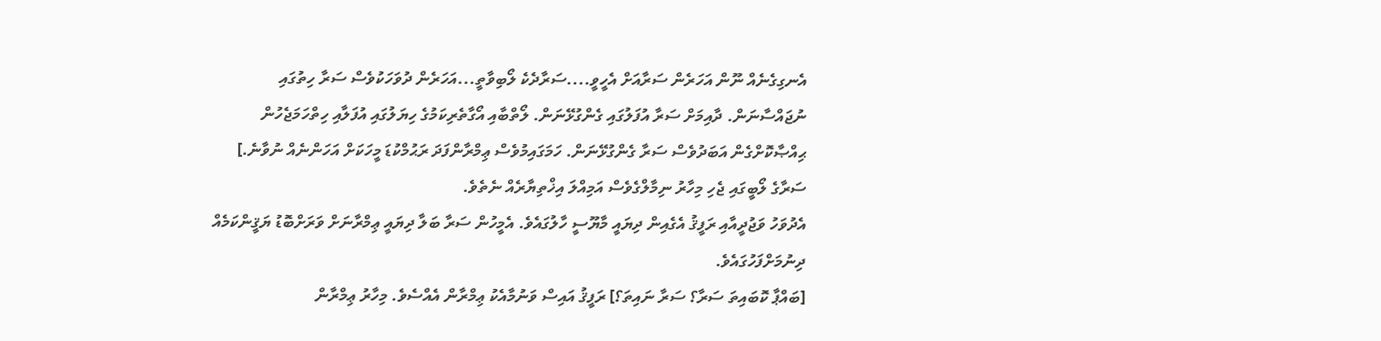އެނގިގެނެއް ނޫން އަހަރެން ސަރާއަށް އެހީވީ....ސަރާދެކެ ލޯބިވާތީ...އަހަރެން ދުވަހަކުވެސް ސަރާ ހިތުގައި ނުޖައްސާނަން. ދާއިމަށް ސަރާ އުފަލުގައި ގެންގުޅޭނަން. ލޯތްބާއި އޯގާތެރިކަމުގެ ހިޔަލުގައި އުފަލާއި ހިތްހަމަޖެހުން ޙިއްޞާކޮށްގެން އަބަދުވެސް ސަރާ ގެންގުޅޭނަން. ހަމަގައިމުވެސް ޢިމްރާންފަދަ ރަޙުމްކުޑަ މީހަކަށް އަހަންނެއް ނުވާނެ.] ސަރާގެ ލޯބީގައި ޖެހި މިހާރު ނިމާލްގެވެސް އަމިއްލަ އިޚްތިޔާރެއް ނެތެވެ.
އެދުވަހު ވަޖުދީއާއި ރަފީޤު އެގެއިން ދިޔައީ މާޔޫސީ ހާލުގައެވެ. އެމީހުން ސަރާ ބަލާ ދިޔައީ ޢިމްރާނަށް ވަރަށްބޮޑު ޔަޤީންކަމެއް ދިނުމަށްފަހުގައެވެ.
[ބައްޕާ ކޮބައިތަ ސަރާ؟ ސަރާ ނައިތަ؟] ރަފީޤު އައިސް ވަނުމާއެކު ޢިމްރާން އެއްސެވެ. މިހާރު ޢިމްރާން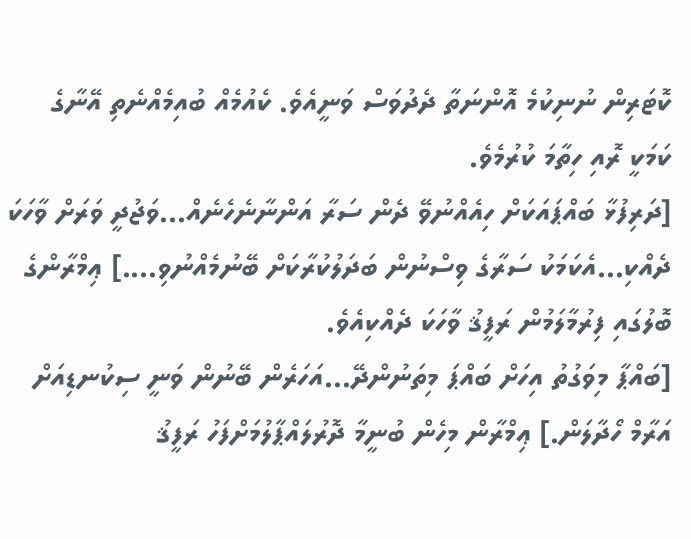ކޮޓަރިން ނުނިކުމެ އޮންނަތާ ދެދުވަސް ވަނީއެވެ. ކެއުމެއް ބުއިމެއްނެތި އޭނާގެ ކަމަކީ ރޮއި ހިތާމަ ކުރުމެވެ.
[ދަރިފުޅާ ބައްޕައަކަށް ހިއެއްނުވޭ ދެން ސަރާ އަންނާނެހެނެއް...ވަޖުދީ ވަރަށް ވާހަކަ ދެއްކި...އެކަމަކު ސަރާގެ ވިސްނުން ބަދަލުކުރާކަށް ބޭނުމެއްނުވި....] ޢިމްރާންގެ ބޮލުގައި ފިރުމާލަމުން ރަފީޤު ވާހަކަ ދެއްކިއެވެ.
[ބައްޕާ މިވަގުތު އިހަށް ބައްޕަ މިތަނުންދޭ...އަހަރެން ބޭނުން ވަނީ ސިކުނޑިއަށް އަރާމް ހޯދާލަން.] ޢިމްރާން މިހެން ބުނީމާ ދޮރުލައްޕާލުމަށްފަހު ރަފީޤު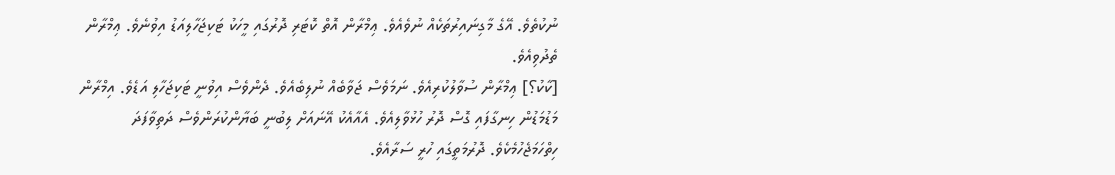ނުކުތެވެ. އޭގެ މާގިނައިރުތަކެއް ނުވެއެވެ. ޢިމްރާން އޮތް ކޮޓަރި ދޮރުގައި މީހަކު ޓަކިޖަހާލިއަޑު އިވުނެވެ. ޢިމްރާން ތެދުވިއެވެ.
[ކާކު؟] ޢިމްރާން ސުވާލުކުރިއެވެ. ނަމަވެސް ޖަވާބެއް ނުލިބެއެވެ. ދެންވެސް އިވުނީ ޓަކިޖަހާލި އަޑެވެ. އިމްރާން މަޑުމަޑުން ހިނގާފައި ގޮސް ދޮރު ހުޅުވާލިއެވެ. އެއާއެކު އޭނައަށް ލިބުނީ ބަޔާންކުރަންވެސް ދަތިވާފަދަ ހިތްހަމަޖެހުމެކެވެ. ދޮރުމަތީގައި ހުރީ ސަރާއެވެ.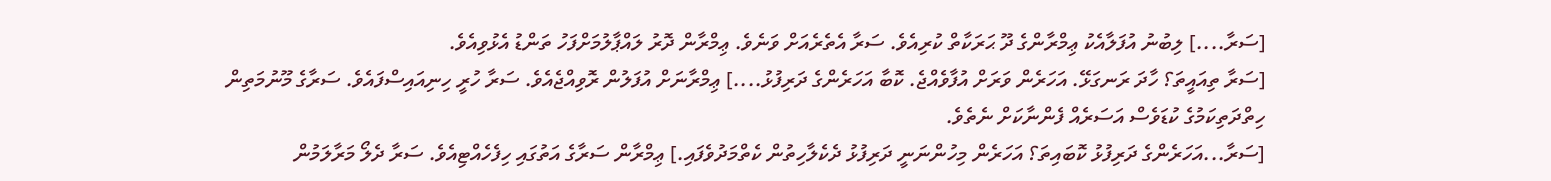[ސަރާ....] ލިބުނު އުފަލާއެކު ޢިމްރާންގެ ދޫ ޙަރަކާތް ކުރިއެވެ. ސަރާ އެތެރެއަށް ވަނެވެ. ޢިމްރާން ދޮރު ލައްޕާލުމަށްފަހު ތަންޑު އެޅުވިއެވެ.
[ސަރާ ތިއައީތަ؟ ހާދަ ރަނގަޅޭ. އަހަރެން ވަރަށް އުފާވެއްޖެ. ކޮބާ އަހަރެންގެ ދަރިފުޅު....] ޢިމްރާނަށް އުފަލުން ރޮވިއްޖެއެވެ. ސަރާ ހުރީ ހިނިއައިސްފައެވެ. ސަރާގެ މޫނުމަތިން ހިތްދަތިކަމުގެ ކުޑަވެސް އަސަރެއް ފެންނާކަށް ނެތެވެ.
[ސަރާ...އަހަރެންގެ ދަރިފުޅު ކޮބައިތަ؟ އަހަރެން މިހުންނަނީ ދަރިފުޅު ދެކެލާހިތުން ކެތްމަދުވެފައި.] ޢިމްރާން ސަރާގެ އަތުގައި ހިފެހެއްޓިއެވެ. ސަރާ ދެލޯ މަރާލަމުން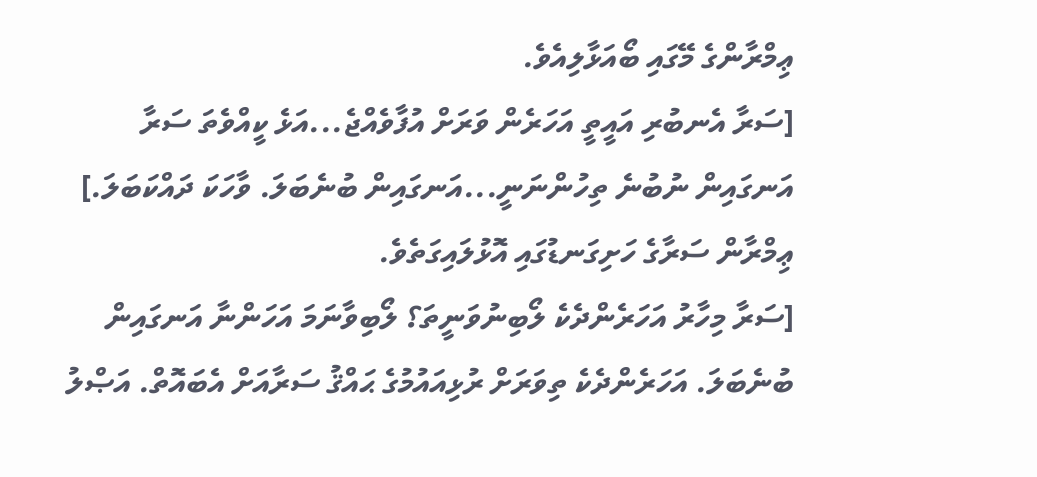ޢިމްރާންގެ މޭގައި ބޯއަޅާލިއެވެ.
[ސަރާ އެނބުރި އައީތީ އަހަރެން ވަރަށް އުފާވެއްޖެ...އަޅެ ކީއްވެތަ ސަރާ އަނގައިން ނުބުނެ ތިހުންނަނީ...އަނގައިން ބުނެބަލަ. ވާހަކަ ދައްކަބަލަ.] ޢިމްރާން ސަރާގެ ހަށިގަނޑުގައި އޮޅުލައިގަތެވެ.
[ސަރާ މިހާރު އަހަރެންދެކެ ލޯބިނުވަނީތަ؟ ލޯބިވާނަމަ އަހަންނާ އަނގައިން ބުނެބަލަ. އަހަރެންދެކެ ތިވަރަށް ރުޅިއައުމުގެ ޙައްޤު ސަރާއަށް އެބައޮތް. އަޞްލު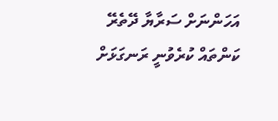އަހަންނަށް ސަރާޔާ ދޭތެރޭ ކަންތައް ކުރެވުނީ ރަނގަޅަށް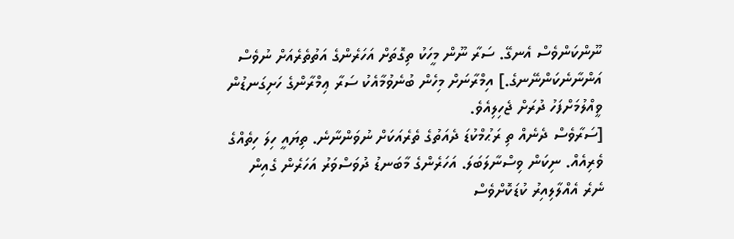ނޫންކަންވެސް އެނގޭ. ސަރާ ނޫން މީހަކު ތިގޮތަށް އަހަރެންގެ އަތުތެރެއަށް ނުވެސް އަންނާނެކަންނޭނގެ.] އިމްރާނަށް މިހެން ބުނެވުމާއެކު ސަރާ ޢިމްރާންގެ ހަށިގަނޑުން ވީއްލުމަށްފަހު ދުރަށް ޖެހިލިއެވެ.
[ސަރާވެސް ދެނެއް ތި ރަޙުމްކުޑަ ދެއަތުގެ ތެރެއަކަށް ނުވަންނާނެ. ތިޔައީ ހިލަ ހިތެއްގެ ވެރިއެއް. ނިކަން ވިސްނާލަބަލަ. އަހަރެންގެ މާބަނޑު ދުވަސްވަރު އަހަރެން ގެއިން ނެރެ އެއްލާލިއިރު ކުޑަކޮށްވެސް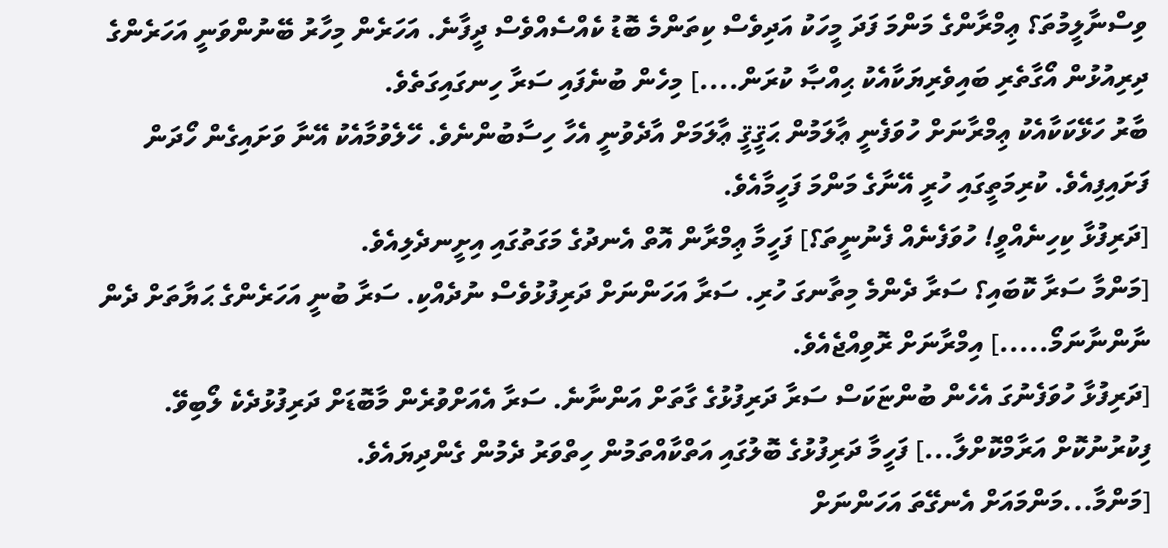ވިސްނާލީމުތަ؟ ޢިމްރާންގެ މަންމަ ފަދަ މީހަކު އަދިވެސް ކިތަންމެ ބޮޑު ކެއްސެއްވެސް ދީފާނެ. އަހަރެން މިހާރު ބޭނުންވަނީ އަހަރެންގެ ދިރިއުޅުން އޯގާތެރި ބައިވެރިޔަކާއެކު ޙިއްޞާ ކުރަން....] މިހެން ބުނެފައި ސަރާ ހިނގައިގަތެވެ.
ބާރު ހަޅޭކަކާއެކު ޢިމްރާނަށް ހުވަފެނީ ޢާލަމުން ޙަޤީޤީ ޢާލަމަށް އާދެވުނީ އެހާ ހިސާބުންނެވެ. ހޭލެވުމާއެކު އޭނާ ވަށައިގެން ހޯދަން ފަށައިފިއެވެ. ކުރިމަތީގައި ހުރީ އޭނާގެ މަންމަ ފަހީމާއެވެ.
[ދަރިފުޅާ ކިހިނެއްވީ! ހުވަފެނެއް ފެނުނީތަ؟] ފަހީމާ ޢިމްރާން އޮތް އެނދުގެ މަގަތުގައި އިށީނދެލިއެވެ.
[މަންމާ ސަރާ ކޮބައި؟ ސަރާ ދެންމެ މިތާނގަ ހުރި. ސަރާ އަހަންނަށް ދަރިފުޅުވެސް ނުދެއްކި. ސަރާ ބުނީ އަހަރެންގެ ޙަޔާތަށް ދެން ނާންނާނަމޯ.....] އިމްރާނަށް ރޮވިއްޖެއެވެ.
[ދަރިފުޅާ ހުވަފެނުގަ އެހެން ބުންޏަކަސް ސަރާ ދަރިފުޅުގެ ގާތަށް އަންނާނެ. ސަރާ އެއަށްވުރެން މާބޮޑަށް ދަރިފުޅުދެކެ ލޯބިވޭ. ފިކުރުނުކޮށް އަރާމްކޮށްލާ...] ފަހީމާ ދަރިފުޅުގެ ބޮލުގައި އަތްކާއްތަމުން ހިތްވަރު ދެމުން ގެންދިޔައެވެ.
[މަންމާ...މަންމައަށް އެނގޭތަ އަހަންނަށް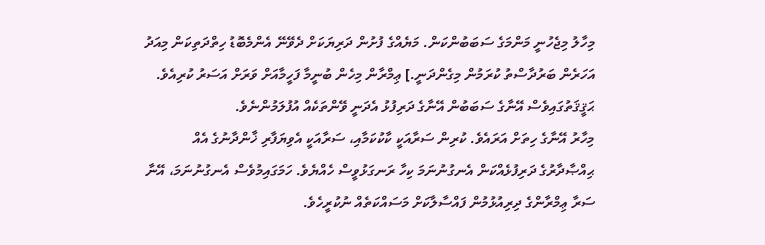މިހާލު މިޖެހުނީ މަންމަގެ ސަބަބުންކަން. މަޔެއްގެ ފުށުން ދަރިޔަކަށް ދެވޭނޭ އެންމެބޮޑު ހިތްދަތިކަން މިއަދު އަހަރެން ބަރުދާސްތު ކުރަމުން މިގެންދަނީ.] ޢިމްރާން މިހެން ބުނީމާ ފަހީމާއަށް ވަރަށް އަސަރު ކުރިއެވެ. ޙަޤީޤަތުގައިވެސް އޭނާގެ ސަބަބުން އޭނާގެ ދަރިފުޅު އެދަނީ ވޭންތަކެއް އުފުލަމުންނެވެ.
މިހާރު އޭނާގެ ހިތަށް އަރައެވެ. ކުރިން ސަރާއަކީ ކާކުކަމާއި، ސަރާއަކީ އެވިޔަފާރި ޚާންދާނުގެ އެއް ޙިއްޞާދާރުގެ ދަރިފުޅެއްކަން އެނގުނުނަމަ ކިހާ ރަނގަޅުވީސް ހެއްޔެވެ. ހަމަގައިމުވެސް އެނގުނުނަމަ، އޭނާ ސަރާ ޢިމްރާންގެ ދިރިއުޅުމުން ފައްސާލާކަށް މަސައްކަތެއް ނުކުރީހެވެ.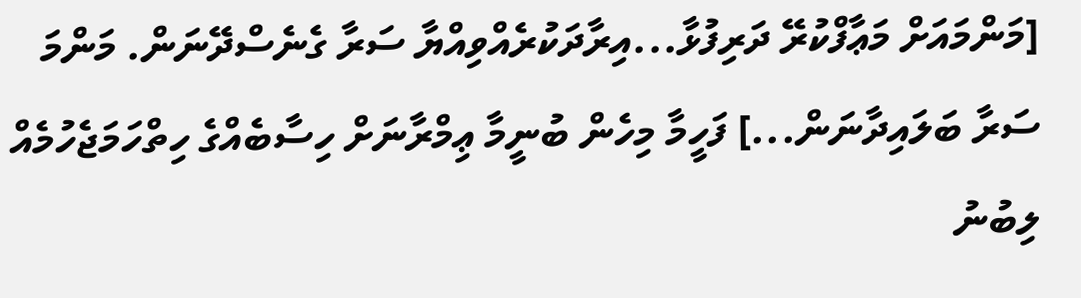[މަންމައަށް މަޢާފްކުރޭ ދަރިފުޅާ...އިރާދަކުރެއްވިއްޔާ ސަރާ ގެނެސްދޭނަން. މަންމަ ސަރާ ބަލައިދާނަން...] ފަހީމާ މިހެން ބުނީމާ ޢިމްރާނަށް ހިސާބެއްގެ ހިތްހަމަޖެހުމެއް ލިބުނު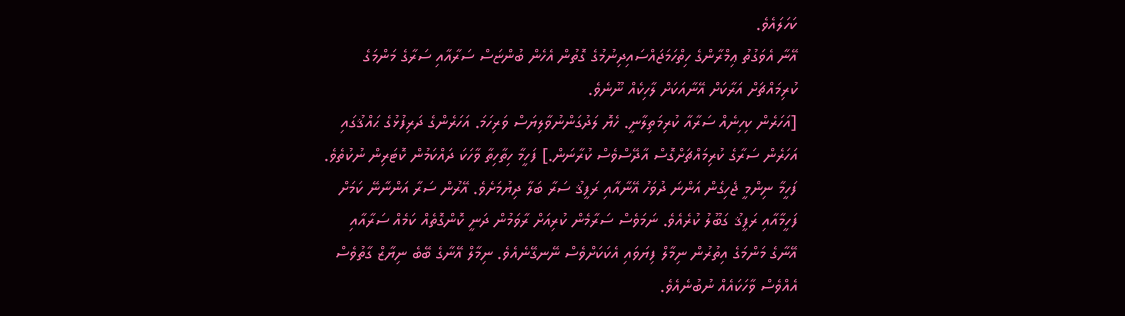ކަހަލައެވެ.
އޭނާ އެވަގުތު ޢިމްރާންގެ ހިތްހަމަޖައްސައިދިނުމުގެ ގޮތުން އެހެން ބުންޏަސް ސަރާއާއި ސަރާގެ މަންމަގެ ކުރިމައްޗަށް އަރާކަށް އޭނާއަކަށް ލާހިކެއް ނޫނެވެ.
[އަހަރެން ކިހިނެއް ސަރާއާ ކުރިމަތިލާނީ. ހެޔޮ ލަދުގަންނުވާލިޔަސް ވަރިހަމަ. އަހަރެންގެ ދަރިފުޅުގެ ޙައްޤުގައި އަހަރެން ސަރާގެ ކުރިމައްޗަށްގޮސް އާދޭސްވެސް ކުރާނަން.] ފަހީމާ ހިތާހިތާ ވާހަކަ ދައްކަމުން ކޮޓަރިން ނުކުތެވެ.
ފަހީމާ ނިންމީ ޖެހިގެން އަންނަ ދުވަހު އޭނާއާއި ރަފީޤު ސަރާ ބަލާ ދިޔުމަށެވެ. އޭރުން ސަރާ އަންނާނޭ ކަމަށް ފަހީމާއާއި ރަފީޤު ގަބޫލު ކުރެއެވެ. ނަމަވެސް ސަރާމެން ކުރިއަށް ރާވަމުން ދަނީ ކޮންގޮތެއް ކަމެއް ސަރާއާއި އޭނާގެ މަންމަގެ އިތުރުން ނިމާލް ފިޔަވައި އެކަކަށްވެސް ނޭނގޭނެއެވެ. ނިމާލް އޭނާގެ ބޭބެ ނިޔާޒް ގާތުވެސް އެއްވެސް ވާހަކައެއް ނުބުނެއެވެ.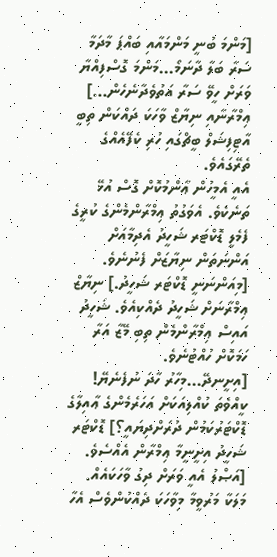[މަންމަ ބުނީ މަންމައާއި ބައްޕަ މާދަމާ ސަރާ ބަލާ ދާނަމޯ...މަންމަ ގޮސްފިއްޔާ ވަރަށް ހީވޭ ސަރާ އަތުވެދާނެހެން...] ޢިމްރާނާއި ނިޔާޒް ވާހަކަ ދައްކަން ތިބީ އާޓިފިޝަލް ބީޗްގައި ހުރި ކެފޭއެއްގެ ތެރޭގައެވެ.
އެއީ އެމީހުން ޢާންމުކޮށް ގޮސް އުޅޭ ތަނެކެވެ. އެވަގުތު ޢިމްރާންމެންގެ ކުރީގެ ފެމެލީ ޑޮކްޓަރ ޝަހީދު އެދިމާއަށް އަންނަތަން ނިޔާޒަށް ފެނުނެވެ.
[މިއަންނަނީ ޑޮކްޓަރ ޝަހީދު.] ނިޔާޒް ޢިމްރާނަށް ޝަހީދު ދެއްކިއެވެ. ޝަހީދު އައިސް ޢިމްރާންމެން ތިބި މޭޒާ އަރާ ހަމަކޮށް ހުއްޓުނެވެ.
[އިށީނދޭ...މިހާރު ހާދަ ނުފެނެޔޭ! ކީއްވެތަ ކުއްލިއަކަށް އަހަރެމެންގެ ޢާއިލާގެ ޑޮކްޓަރުކަމުން ދުރަށްދިޔައީ؟] ޑޮކްޓަރ ޝަހީދު އިށީނީމާ ޢިމްރާން އެއްސެވެ.
[އަޞްލު އެއީ ވަރަށް ދިގު ވާހަކައެއް. މަލަކާ މަރުވީމާ މިވާހަކަ ދެއްކުންވެސް އެހާ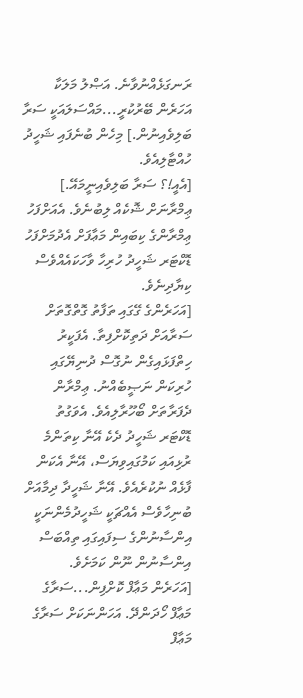ރަނގަޅެއްނުވާނެ. އަޞްލު މަލަކާ އަހަރެން ބޭރުކުރީ...މައްސަލައަކީ ސަރާ ބަލިވެއިނުން.] މިހެން ބުނެފައި ޝަހީދު ހުއްޓާލިއެވެ.
[އެއީ!؟ ސަރާ ބަލިވެއިނީމައޭ.] ޢިމްރާނަށް ޝޮކެއް ލިބުނެވެ. އެއަށްފަހު ޢިމްރާންގެ ކިބައިން މަޢާފަށް އެދުމަށްފަހު ޑޮކްޓަރ ޝަހީދު ހުރިހާ ވާހަކައެއްވެސް ކިޔާދިނެވެ.
[އަހަރެންގެ ގޭގައި ތަފާތު ގޮތްގޮތަށް ސަރާއަށް ދަތިކޮށްފިތާ. އެފަކީރު ހިތްފަޅައިގެން ނުގޮސް ދުނިޔޭގައި ހުރިކަން ނަޞީބެއްނު. ޢިމްރާން ދެފަރާތަށް ބޯހޫރާލިއެވެ. އެވަގުތު ޑޮކްޓަރ ޝަހީދު ދެކެ އޭނާ ކިތަންމެ ރުޅިއައި ކަމުގައިވިޔަސް، އޭނާ އެކަން ފާޅެއް ނުކުރެއެވެ. އޭނާ ޝަހީދާ ދިމާއަށް ބުނިހާވެސް އެއްޗަކީ ޝަހީދުމެންނަކީ އިންސާނުންގެ ސިފައިގައި ތިއްބަސް އިންސާނުން ނޫން ކަމަށެވެ.
[އަހަރެން މަޢާފް ކޮށްފިން...ސަރާގެ މަޢާފް ހޯދަންދޭ. އަހަންނަކަށް ސަރާގެ މަޢާފް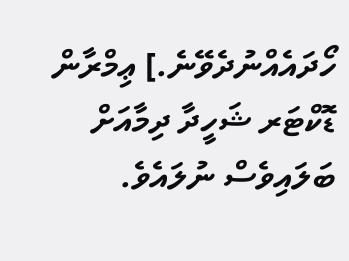ހޯދައެއްނުދެވޭނެ.] ޢިމްރާން ޑޮކްޓަރ ޝަހީދާ ދިމާއަށް ބަލައިވެސް ނުލައެވެ.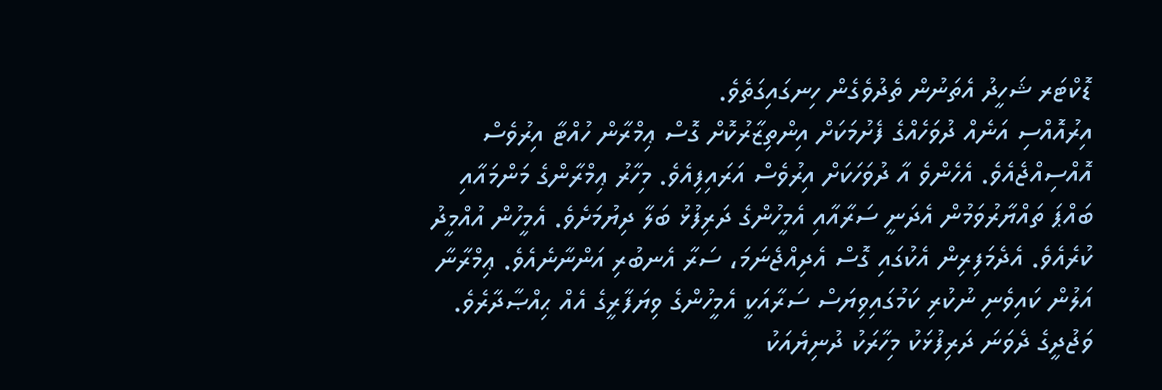ޑޮކްޓަރ ޝަހީދު އެތަނުން ތެދުވެގެން ހިނގައިގަތެވެ.
އިރުއޮއްސި އަނެއް ދުވަހެއްގެ ފެށުމަކަށް އިންތިޒާރުކޮށް ގޮސް ޢިމްރާން ހުއްޓާ އިރުވެސް އޮއްސިއްޖެއެވެ. އެހެންވެ އާ ދުވަހަކަށް އިރުވެސް އަރައިފިއެވެ. މިހާރު ޢިމްރާންގެ މަންމައާއި ބައްޕަ ތައްޔާރުވަމުން އެދަނީ ސަރާއާއި އެމީހުންގެ ދަރިފުޅު ބަލާ ދިޔުމަށެވެ. އެމީހުން އުއްމީދު ކުރެއެވެ. އެދެމަފިރިން އެކުގައި ގޮސް އެދިއްޖެނަމަ، ސަރާ އެނބުރި އަންނާނެއެވެ. ޢިމްރާނާ އަލުން ކައިވެނި ނުކުރި ކަމުގައިވިޔަސް ސަރާއަކީ އެމީހުންގެ ވިޔަފާރީގެ އެއް ޙިއްޞާދާރެވެ.
ވަޖުދީގެ ދެވަނަ ދަރިފުޅަކު މިހާރަކު ދުނިޔެއަކު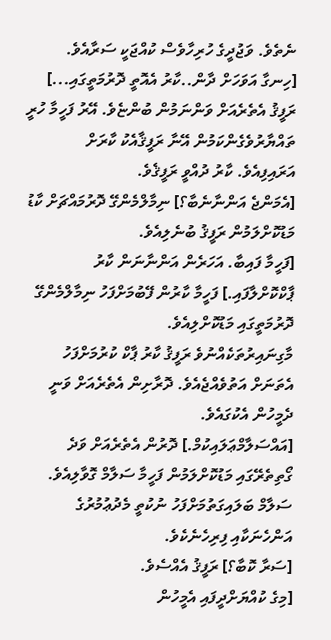ނެތެވެ. ވަޖުދީގެ ހުރިހާވެސް ކުއްޖަކީ ސަރާއެވެ.
[ހިނގާ އަވަހަށް ދާން..ކާރު އެއޮތީ ދޮރުމަތީގައި...] ރަފީޤު އެތެރެއަށް ވަންނަމުން ބުންޏެވެ. އޭރު ފަހީމާ ހުރީ ތައްޔާރުވެގެންކަމުން އޭނާ ރަފީޤާއެކު ކާރަށް އަރައިފިއެވެ. ކާރު ދުއްވީ ރަފީޤެވެ.
[އެމަންޖެ އަންނާނެބާ؟] ނިމާލްމެންގޭ ދޮރުމައްޗަށް ކާޑު މަޑުކޮށްލަމުން ރަފީޤު ބުނެލިއެވެ.
[ފަހީމާ ފައިބާ. އަހަރެން އަންނާނަން ކާރު ޕާކްކޮށްލާފައި.] ފަހީމާ ކާރުން ފޭބުމަށްފަހު ނިމާލްމެންގޭ ދޮރުމަތީގައި މަޑުކޮށްލިއެވެ.
މާގިނައިރުތަކެއްނުވެ ރަފީޤު ކާރު ޕާކް ކުރުމަށްފަހު އެތަނަށް އަތުވެއްޖެއެވެ. ދޮރާށިން އެތެރެއަށް ވަނީ ދެމީހުން އެކުގައެވެ.
[އައްސަލާމްޢަލައިކުމް.] ދޮރުން އެތެރެއަށް ވަދެ ގޯތިތެރޭގައި މަޑުކޮށްލަމުން ފަހީމާ ސަލާމް ގޮވާލިއެވެ. ސަލާމް ބަލައިގަތުމަށްފަހު ނުކުތީ މެދުޢުމުރުގެ އަންހެނަކާއި ފިރިހެނެކެވެ.
[ސަރާ ކޮބާ؟] ރަފީޤު އެއްސެވެ.
[މިގެ ކުއްޔަށްދީފައި އެމީހުން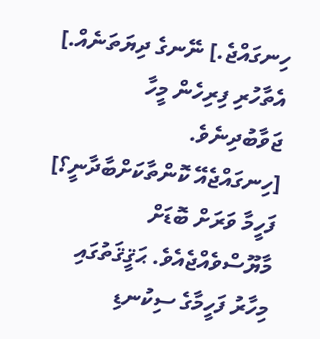ހިނގައްޖެ.] ނޭނގެ ދިޔަތަނެއް.] އެތާހުރި ފިރިހެން މީހާ ޖަވާބުދިނެވެ.
[ހިނގައްޖެއޭ ކޮންތާކަށްބާދާނީ؟] ފަހީމާ ވަރަށް ބޮޑަށް މާޔޫސްވެއްޖެއެވެ. ޙަޤީޤަތުގައި މިހާރު ފަހީމާގެ ސިކުނޑި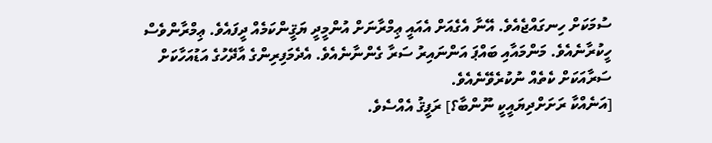ސުމަކަށް ހިނގައްޖެއެވެ. އޭނާ އެގެއަށް އެއައީ ޢިމްރާނަށް އުންމީދީ ޔަޤީންކަމެއް ދީފައެވެ. ޢިމްރާންވެސް ހީކުރާނެއެވެ. މަންމައާއި ބައްޕަ އަންނައިރު ސަރާ ގެންނާނެއެވެ. އެދެމަފިރިންގެ އާދޭހުގެ އަޑުއަހާކަށް ސަރާއަކަށް ކެތެއް ނުކުރެވޭނެއެވެ.
[އަނެއްކާ ރަށަށްދިޔައީކީ ނޫންބާ؟] ރަފީޤު އެއްސެވެ.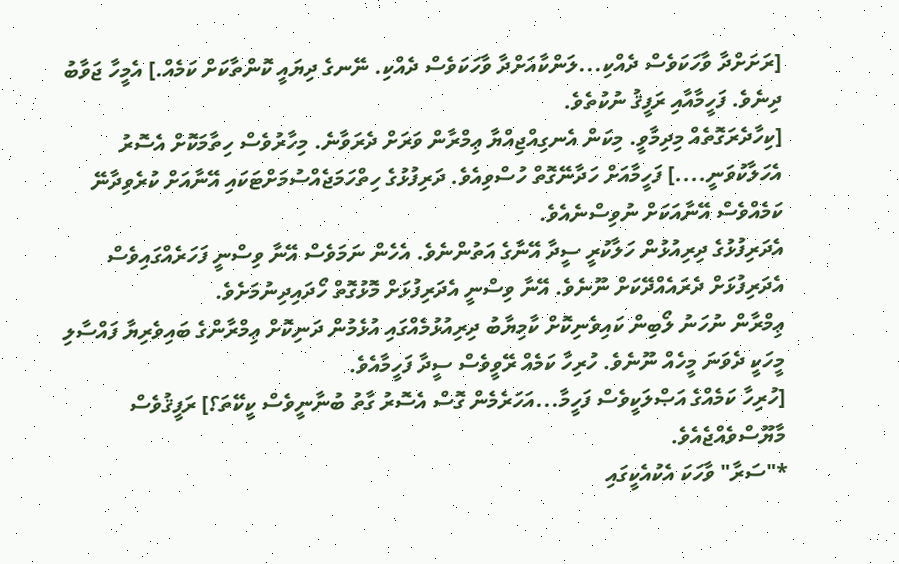[ރަށަށްދާ ވާހަކަވެސް ދެއްކި...ލަންކާއަށްދާ ވާހަކަވެސް ދެއްކި. ނޭނގެ ދިޔައީ ކޮންތާކަށް ކަމެއް.] އެމީހާ ޖަވާބު ދިނެވެ. ފަހީމާއާއި ރަފީޤު ނުކުތެވެ.
[ކިހާދެރަގޮތެއް މިދިމާވީ. މިކަން އެނގިއްޖިއްޔާ ޢިމްރާން ވަރަށް ދެރަވާނެ. މިހާރުވެސް ހިތާމަކޮށް އެސޮރު އެހަލާކުވަނީ....] ފަހީމާއަށް ހަދާނޭގޮތް ހުސްވިއެވެ. ދަރިފުޅުގެ ހިތްހަމަޖެއްސުމަށްޓަކައި އޭނާއަށް ކުރެވިދާނޭ ކަމެއްވެސް އޭނާއަކަށް ނުވިސްނެއެވެ.
އެދަރިފުޅުގެ ދިރިއުޅުން ހަލާކުރީ ސީދާ އޭނާގެ އަތުންނެވެ. އެހެން ނަމަވެސް އޭނާ ވިސްނީ ފަހަރެއްގައިވެސް އެދަރިފުޅަށް ދެރައެއްދޭކަށް ނޫނެވެ. އޭނާ ވިސްނީ އެދަރިފުޅަށް މޮޅުގޮތް ހޯދައިދިނުމަށެވެ.
ޢިމްރާން ނުހަނު ލޯބިން ކައިވެނިކޮށް ކާމިޔާބު ދިރިއުޅުމެއްގައި އުޅެމުން ދަނިކޮށް ޢިމްރާންގެ ބައިވެރިޔާ ފައްސާލި މީހަކީ ދެވަނަ މީހެއް ނޫނެވެ. ހުރިހާ ކަމެއް ރޭވީވެސް ސީދާ ފަހީމާއެވެ.
[ހުރިހާ ކަމެއްގެ އަޞްލަކީވެސް ފަހީމާ...އަހަރެމެން ގޮސް އެސޮރު ގާތު ބުނާނީވެސް ކީކޭތަ؟] ރަފީޤުވެސް މާޔޫސްވެއްޖެއެވެ.
*"ސަރާ" ވާހަކަ އެކުއެކީގައި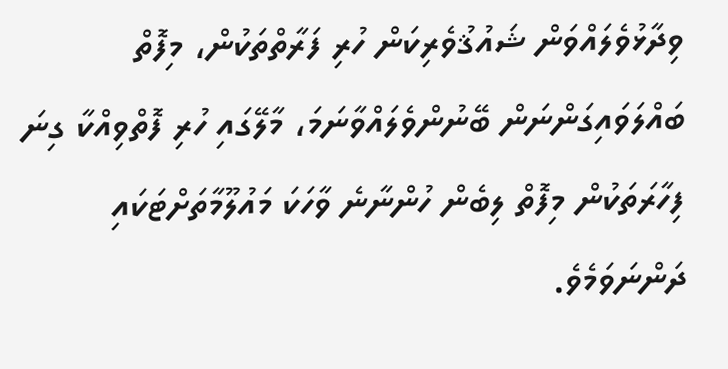ވިދާޅުވެލައްވަން ޝައުޤުވެރިކަން ހުރި ފަރާތްތަކުން، މިފޮތް ބައްލަވައިގަންނަން ބޭނުންވެލައްވާނަމަ، މާލޭގައި ހުރި ފޮތްވިއްކާ ގިނަ ފިހާރަތަކުން މިފޮތް ލިބެން ހުންނާނެ ވާހަކަ މައުލޫމާތަށްޓަކައި ދަންނަވަމެވެ.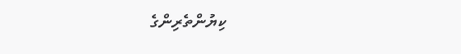ކިޔުންތެރިންގެ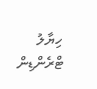ހިޔާލު
ޓްރެންޑިން